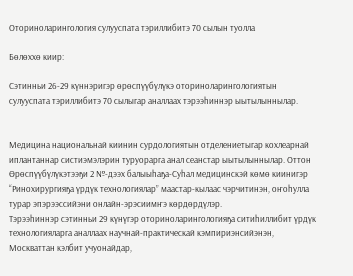Оториноларингология сулууспата тэриллибитэ 70 сылын туолла

Бөлөххө киир:

Сэтинньи 26-29 күннэригэр өрөспүүбүлүкэ оториноларингологиятын сулууспата тэриллибитэ 70 сылыгар аналлаах тэрээһиннэр ыытылыннылар.


Медицина национальнай киинин сурдологиятын отделениетыгар кохлеарнай иплантаннар систиэмэлэрин туруорарга анал сеанстар ыытылыннылар. Оттон Өрөспүүбүлүкэтээҕи 2 №-дээх балыыһаҕа-Суһал медицинскэй көмө киинигэр “Ринохирургияҕа үрдүк технологиялар” маастар-кылаас чэрчитинэн, оҥоһулла турар эпэрээссийэни онлайн-эрэсиимҥэ көрдөрдүлэр.
Тэрээһиннэр сэтинньи 29 күнүгэр оториноларингологияҕа ситиһиллибит үрдүк технологияларга аналлаах научнай-практическай кэмпириэнсийэнэн, Москваттан кэлбит учуонайдар,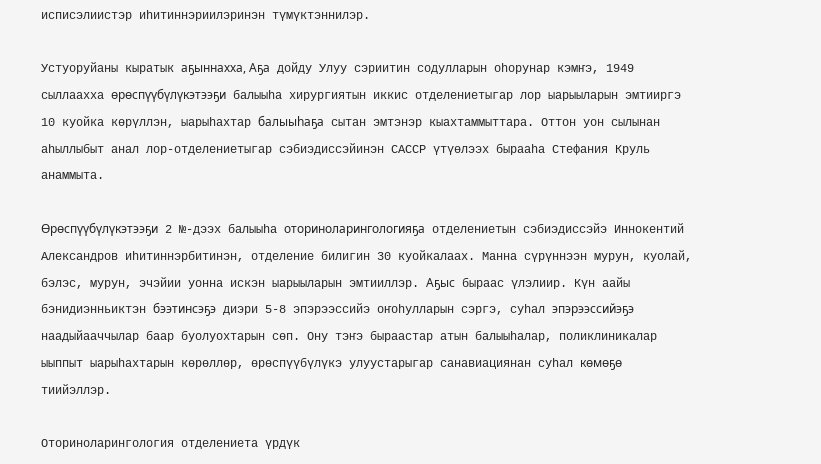исписэлиистэр иһитиннэриилэринэн түмүктэннилэр.

Устуоруйаны кыратык аҕыннахха, Аҕа дойду Улуу сэриитин содулларын оһорунар кэмҥэ, 1949 сыллаахха өрөспүүбүлүкэтээҕи балыыһа хирургиятын иккис отделениетыгар лор ыарыыларын эмтииргэ 10 куойка көрүллэн, ыарыһахтар балыыһаҕа сытан эмтэнэр кыахтаммыттара. Оттон уон сылынан аһыллыбыт анал лор-отделениетыгар сэбиэдиссэйинэн САССР үтүөлээх бырааһа Стефания Круль анаммыта.

Өрөспүүбүлүкэтээҕи 2 №-дээх балыыһа оториноларингологияҕа отделениетын сэбиэдиссэйэ Иннокентий Александров иһитиннэрбитинэн, отделение билигин 30 куойкалаах. Манна сүрүннээн мурун, куолай, бэлэс, мурун, эчэйии уонна искэн ыарыыларын эмтииллэр. Аҕыс быраас үлэлиир. Күн аайы бэнидиэнньиктэн бээтинсэҕэ диэри 5-8 эпэрээссийэ оҥоһулларын сэргэ, суһал эпэрээссийэҕэ наадыйааччылар баар буолуохтарын сөп. Ону тэҥэ быраастар атын балыыһалар, поликлиникалар ыыппыт ыарыһахтарын көрөллөр, өрөспүүбүлүкэ улуустарыгар санавиациянан суһал көмөҕө тиийэллэр.

Оториноларингология отделениета үрдүк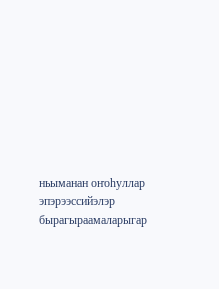ньыманан оҥоһуллар эпэрээссийэлэр бырагыраамаларыгар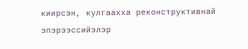киирсэн, кулгаахха реконструктивнай эпэрээссийэлэр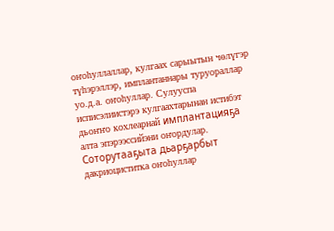оҥоһуллаллар, кулгаах сарыытын чөлүгэр түһэрэллэр, имплантаннары туруораллар уо.д.а. оҥоһуллар. Сулууспа исписэлиистэрэ кулгаахтарынан истибэт дьоҥҥо кохлеарнай имплантацияҕа алта эпэрээссийэни оҥордулар. Соторутааҕыта дьарҕарбыт дакриоциститка оҥоһуллар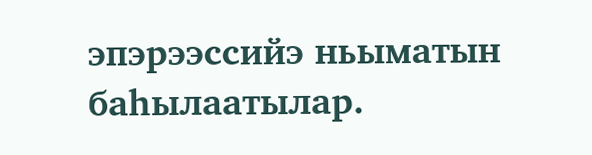эпэрээссийэ ньыматын баһылаатылар.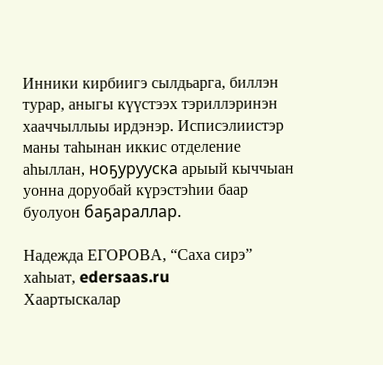Инники кирбиигэ сылдьарга, биллэн турар, аныгы күүстээх тэриллэринэн хааччыллыы ирдэнэр. Исписэлиистэр маны таһынан иккис отделение аһыллан, ноҕурууска арыый кыччыан уонна доруобай күрэстэһии баар буолуон баҕараллар.

Надежда ЕГОРОВА, “Саха сирэ” хаһыат, edersaas.ru
Хаартыскалар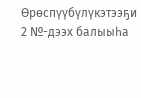Өрөспүүбүлүкэтээҕи 2 №-дээх балыыһа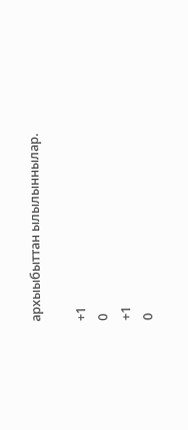архыыбыттан ылылыннылар.

+1
0
+1
0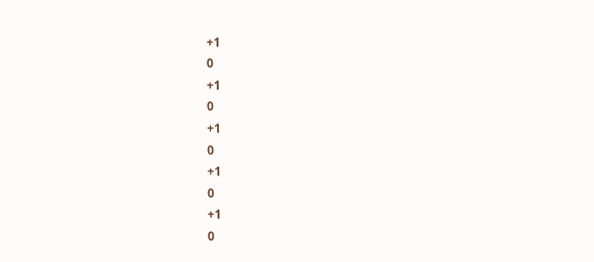+1
0
+1
0
+1
0
+1
0
+1
0